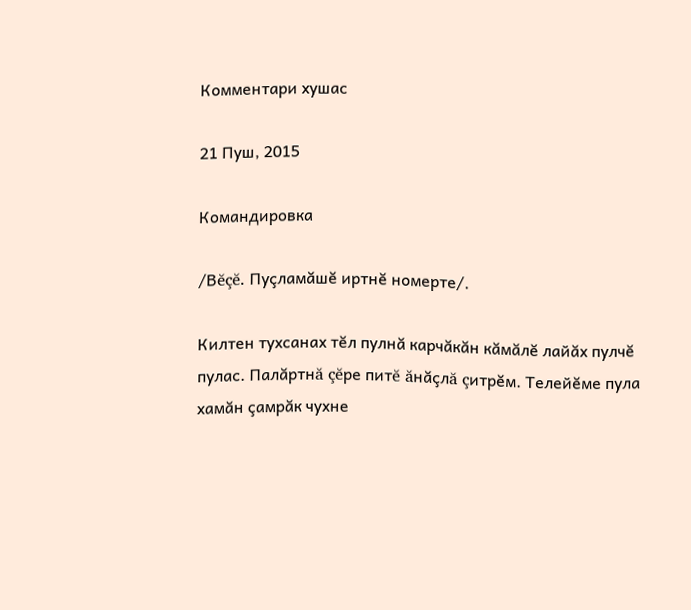Комментари хушас

21 Пуш, 2015

Командировка

/Вĕçĕ. Пуçламăшĕ иртнĕ номерте/.

Килтен тухсанах тĕл пулнă карчăкăн кăмăлĕ лайăх пулчĕ пулас. Палăртнă çĕре питĕ ăнăçлă çитрĕм. Телейĕме пула хамăн çамрăк чухне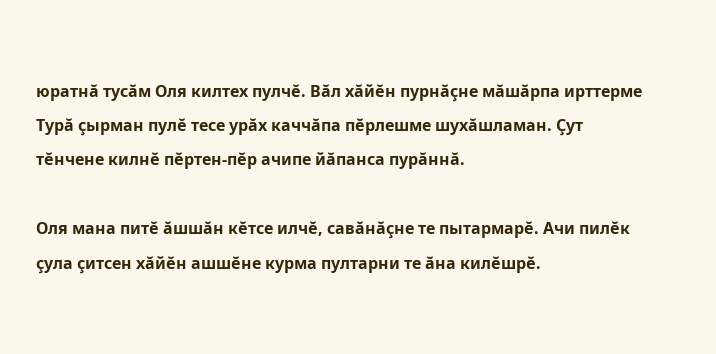юратнă тусăм Оля килтех пулчĕ. Вăл хăйĕн пурнăçне мăшăрпа ирттерме Турă çырман пулĕ тесе урăх каччăпа пĕрлешме шухăшламан. Çут тĕнчене килнĕ пĕртен-пĕр ачипе йăпанса пурăннă.

Оля мана питĕ ăшшăн кĕтсе илчĕ, савăнăçне те пытармарĕ. Ачи пилĕк çула çитсен хăйĕн ашшĕне курма пултарни те ăна килĕшрĕ.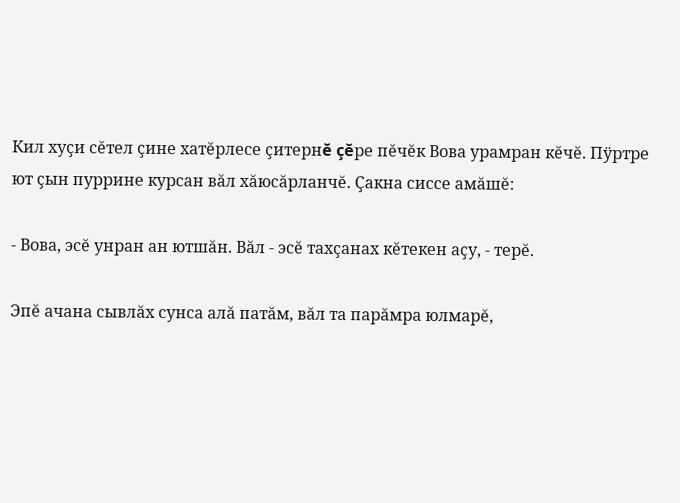Кил хуçи сĕтел çине хатĕрлесе çитернĕ çĕре пĕчĕк Вова урамран кĕчĕ. Пÿртре ют çын пуррине курсан вăл хăюсăрланчĕ. Çакна сиссе амăшĕ:

- Вова, эсĕ унран ан ютшăн. Вăл - эсĕ тахçанах кĕтекен аçу, - терĕ.

Эпĕ ачана сывлăх сунса алă патăм, вăл та парăмра юлмарĕ,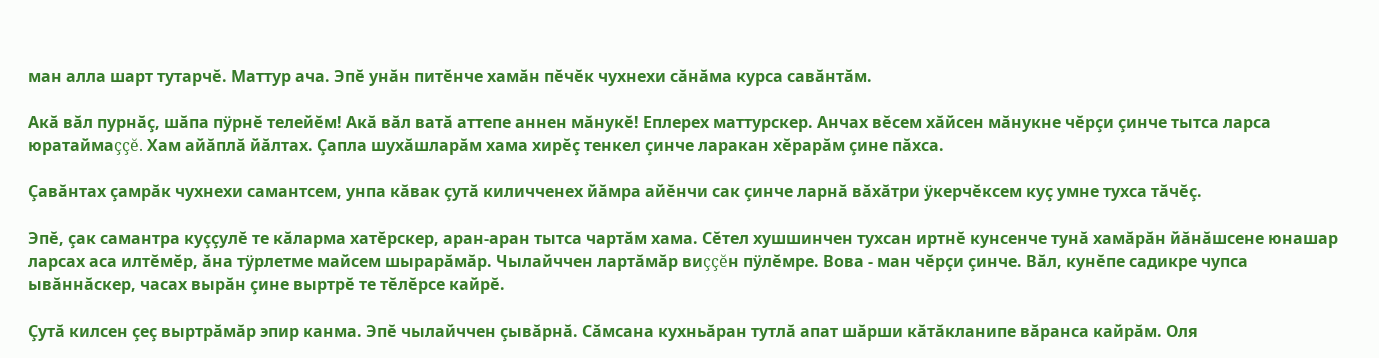ман алла шарт тутарчĕ. Маттур ача. Эпĕ унăн питĕнче хамăн пĕчĕк чухнехи сăнăма курса савăнтăм.

Акă вăл пурнăç, шăпа пÿрнĕ телейĕм! Акă вăл ватă аттепе аннен мăнукĕ! Еплерех маттурскер. Анчах вĕсем хăйсен мăнукне чĕрçи çинче тытса ларса юратаймаççĕ. Хам айăплă йăлтах. Çапла шухăшларăм хама хирĕç тенкел çинче ларакан хĕрарăм çине пăхса.

Çавăнтах çамрăк чухнехи самантсем, унпа кăвак çутă киличченех йăмра айĕнчи сак çинче ларнă вăхăтри ÿкерчĕксем куç умне тухса тăчĕç.

Эпĕ, çак самантра куççулĕ те кăларма хатĕрскер, аран-аран тытса чартăм хама. Сĕтел хушшинчен тухсан иртнĕ кунсенче тунă хамăрăн йăнăшсене юнашар ларсах аса илтĕмĕр, ăна тÿрлетме майсем шырарăмăр. Чылайччен лартăмăр виççĕн пÿлĕмре. Вова - ман чĕрçи çинче. Вăл, кунĕпе садикре чупса ывăннăскер, часах вырăн çине выртрĕ те тĕлĕрсе кайрĕ.

Çутă килсен çеç выртрăмăр эпир канма. Эпĕ чылайччен çывăрнă. Сăмсана кухньăран тутлă апат шăрши кăтăкланипе вăранса кайрăм. Оля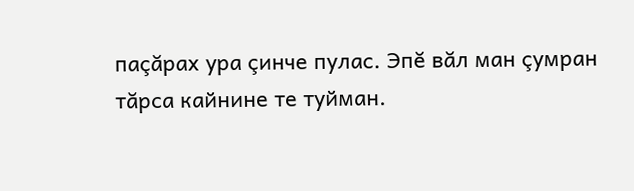паçăрах ура çинче пулас. Эпĕ вăл ман çумран тăрса кайнине те туйман.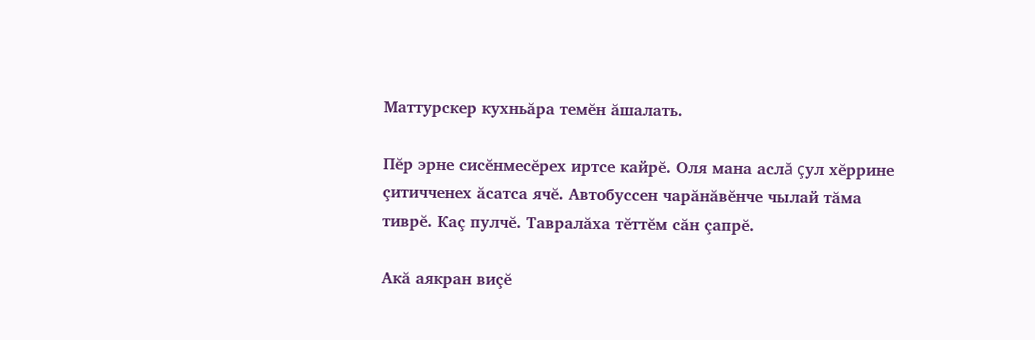Маттурскер кухньăра темĕн ăшалать.

Пĕр эрне сисĕнмесĕрех иртсе кайрĕ. Оля мана аслă çул хĕррине çитичченех ăсатса ячĕ. Автобуссен чарăнăвĕнче чылай тăма тиврĕ. Каç пулчĕ. Тавралăха тĕттĕм сăн çапрĕ.

Акă аякран виçĕ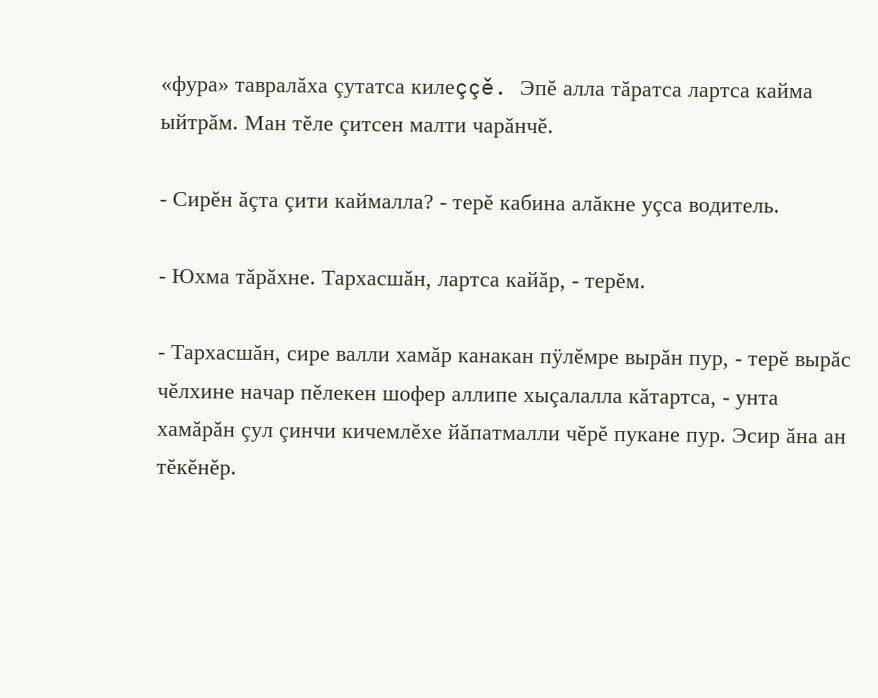«фура» тавралăха çутатса килеççĕ. Эпĕ алла тăратса лартса кайма ыйтрăм. Ман тĕле çитсен малти чарăнчĕ.

- Сирĕн ăçта çити каймалла? - терĕ кабина алăкне уçса водитель.

- Юхма тăрăхне. Тархасшăн, лартса кайăр, - терĕм.

- Тархасшăн, сире валли хамăр канакан пÿлĕмре вырăн пур, - терĕ вырăс чĕлхине начар пĕлекен шофер аллипе хыçалалла кăтартса, - унта хамăрăн çул çинчи кичемлĕхе йăпатмалли чĕрĕ пукане пур. Эсир ăна ан тĕкĕнĕр.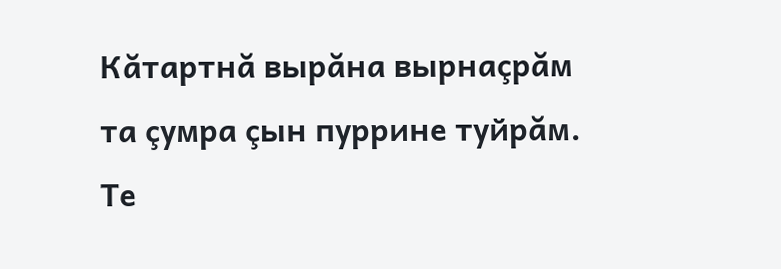Кăтартнă вырăна вырнаçрăм та çумра çын пуррине туйрăм. Те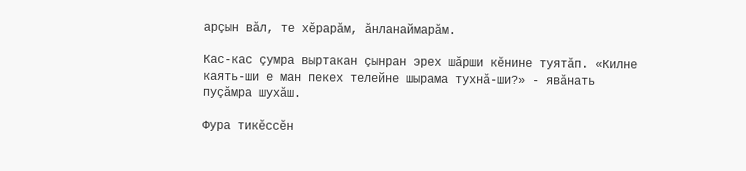арçын вăл, те хĕрарăм, ăнланаймарăм.

Кас-кас çумра выртакан çынран эрех шăрши кĕнине туятăп. «Килне каять-ши е ман пекех телейне шырама тухнă-ши?» - явăнать пуçăмра шухăш.

Фура тикĕссĕн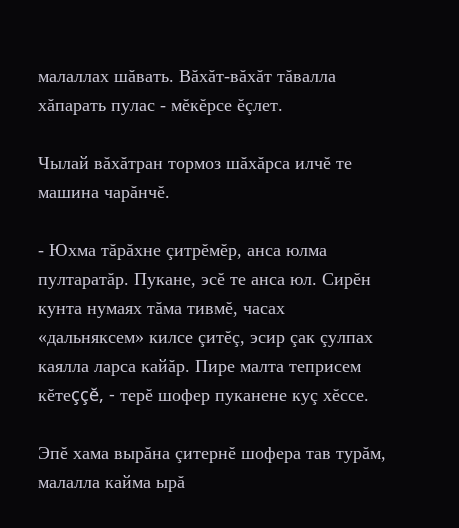малаллах шăвать. Вăхăт-вăхăт тăвалла хăпарать пулас - мĕкĕрсе ĕçлет.

Чылай вăхăтран тормоз шăхăрса илчĕ те машина чарăнчĕ.

- Юхма тăрăхне çитрĕмĕр, анса юлма пултаратăр. Пукане, эсĕ те анса юл. Сирĕн кунта нумаях тăма тивмĕ, часах «дальняксем» килсе çитĕç, эсир çак çулпах каялла ларса кайăр. Пире малта теприсем кĕтеççĕ, - терĕ шофер пуканене куç хĕссе.

Эпĕ хама вырăна çитернĕ шофера тав турăм, малалла кайма ырă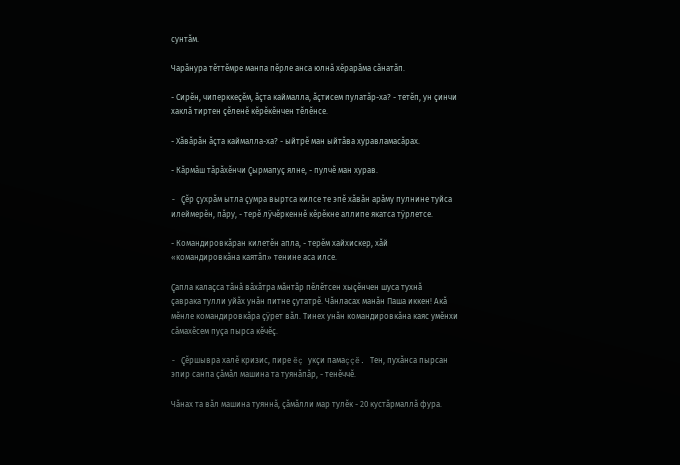сунтăм.

Чарăнура тĕттĕмре манпа пĕрле анса юлнă хĕрарăма сăнатăп.

- Сирĕн, чиперккеçĕм, ăçта каймалла, ăçтисем пулатăр-ха? - тетĕп, ун çинчи хаклă тиртен çĕленĕ кĕрĕкĕнчен тĕлĕнсе.

- Хăвăрăн ăçта каймалла-ха? - ыйтрĕ ман ыйтăва хуравламасăрах.

- Кăрмăш тăрăхĕнчи Çырмапуç ялне, - пулчĕ ман хурав.

- Çĕр çухрăм ытла çумра выртса килсе те эпĕ хăвăн арăму пулнине туйса илеймерĕн, пăру, - терĕ лÿчĕркеннĕ кĕрĕкне аллипе якатса тÿрлетсе.

- Командировкăран килетĕн апла, - терĕм хайхискер, хăй «командировкăна каятăп» тенине аса илсе.

Çапла калаçса тăнă вăхăтра мăнтăр пĕлĕтсен хыçĕнчен шуса тухнă çаврака тулли уйăх унăн питне çутатрĕ. Чăнласах манăн Паша иккен! Акă мĕнле командировкăра çÿрет вăл. Тинех унăн командировкăна каяс умĕнхи сăмахĕсем пуçа пырса кĕчĕç.

- Çĕршывра халĕ кризис, пире ĕç укçи памаççĕ. Тен, пухăнса пырсан эпир санпа çăмăл машина та туянăпăр, - тенĕччĕ.

Чăнах та вăл машина туяннă, çăмăлли мар тулĕк - 20 кустăрмаллă фура.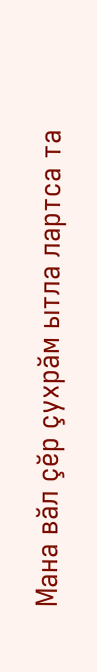Мана вăл çĕр çухрăм ытла лартса та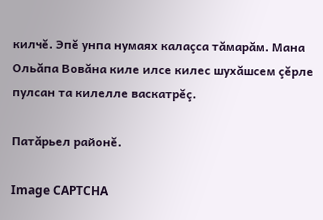килчĕ. Эпĕ унпа нумаях калаçса тăмарăм. Мана Ольăпа Вовăна киле илсе килес шухăшсем çĕрле пулсан та килелле васкатрĕç.

Патăрьел районĕ.

Image CAPTCHA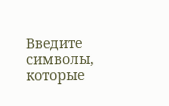Введите символы, которые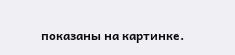показаны на картинке.